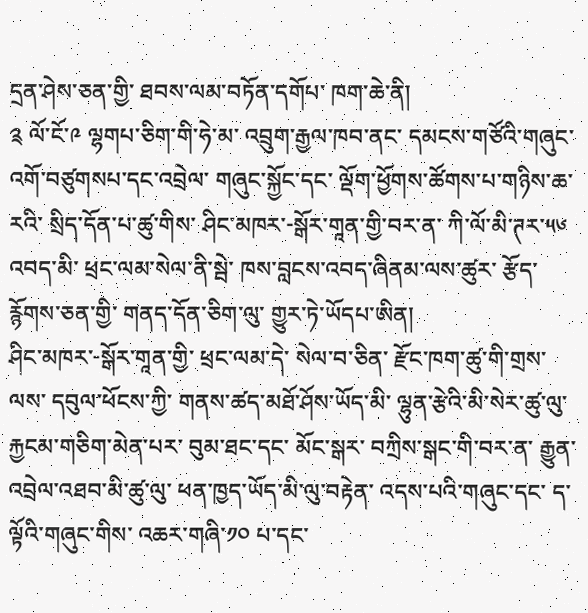དྲན་ཤེས་ཅན་གྱི་ ཐབས་ལམ་བཏོན་དགོཔ་ ཁག་ཆེ་ནི།
༉ ལོ་ངོ་༩ ལྷགཔ་ཅིག་གི་ཧེ་མ་ འབྲུག་རྒྱལ་ཁབ་ནང་ དམངས་གཙོའི་གཞུང་ འགོ་བཙུགསཔ་དང་འབྲེལ་ གཞུང་སྐྱོང་དང་ ལྡོག་ཕྱོགས་ཚོགས་པ་གཉིས་ཆ་རའི་ སྲིད་དོན་པ་ཚུ་གིས་ ཤིང་མཁར་-སྒོར་གཱན་གྱི་བར་ན་ ཀི་ལོ་མི་ཊར་༥༦ འབད་མི་ ཕྲང་ལམ་སེལ་ནི་སྦེ་ ཁས་བླངས་འབད་ཞིནམ་ལས་ཚུར་ རྩོད་རྙོགས་ཅན་གྱི་ གནད་དོན་ཅིག་ལུ་ གྱུར་ཏེ་ཡོདཔ་ཨིན།
ཤིང་མཁར་-སྒོར་གཱན་གྱི་ ཕྲང་ལམ་དེ་ སེལ་བ་ཅིན་ རྫོང་ཁག་ཚུ་གི་གྲས་ལས་ དབུལ་ཕོངས་ཀྱི་ གནས་ཚད་མཐོ་ཤོས་ཡོད་མི་ ལྷུན་རྩེའི་མི་སེར་ཚུ་ལུ་ རྐྱངམ་གཅིག་མེན་པར་ བུམ་ཐང་དང་ མོང་སྒར་ བཀྲིས་སྒང་གི་བར་ན་ རྒྱུན་འབྲེལ་འཐབ་མི་ཚུ་ལུ་ ཕན་ཁྱད་ཡོད་མི་ལུ་བརྟེན་ འདས་པའི་གཞུང་དང་ ད་ལྟོའི་གཞུང་གིས་ འཆར་གཞི་༡༠ པ་དང་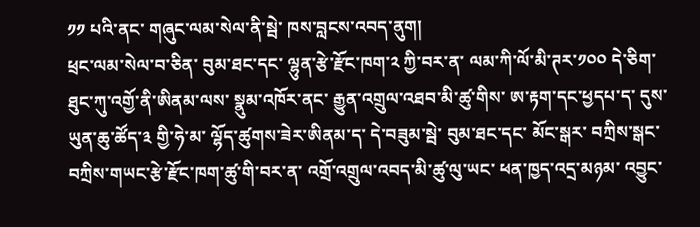༡༡ པའི་ནང་ གཞུང་ལམ་སེལ་ནི་སྦེ་ ཁས་བླངས་འབད་ནུག།
ཕྲང་ལམ་སེལ་བ་ཅིན་ བུམ་ཐང་དང་ ལྷུན་རྩེ་རྫོང་ཁག་༢ ཀྱི་བར་ན་ ལམ་ཀི་ལོ་མི་ཊར་༡༠༠ དེ་ཅིག་ ཐུང་ཀུ་འགྱོ་ནི་ཨིནམ་ལས་ སྣུམ་འཁོར་ནང་ རྒྱུན་འགྲུལ་འཐབ་མི་ཚུ་གིས་ ཨ་རྟག་དང་ཕྱདཔ་ད་ དུས་ཡུན་ཆུ་ཚོད་༣ གྱི་ཧེ་མ་ ལྷོད་ཚུགས་ཟེར་ཨིནམ་ད་ དེ་བཟུམ་སྦེ་ བུམ་ཐང་དང་ མོང་སྒར་ བཀྲིས་སྒང་ བཀྲིས་གཡང་རྩེ་རྫོང་ཁག་ཚུ་གི་བར་ན་ འགྲོ་འགྲུལ་འབད་མི་ཚུ་ལུ་ཡང་ ཕན་ཁྱད་འདྲ་མཉམ་ འབྱུང་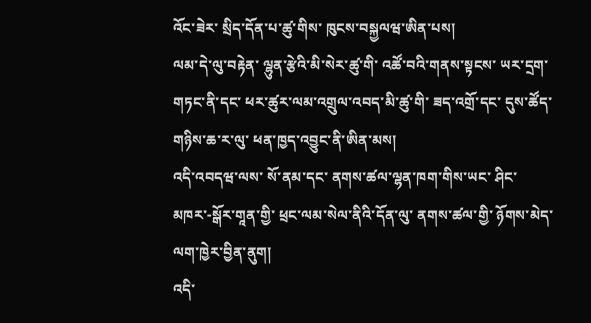འོང་ཟེར་ སྲིད་དོན་པ་ཚུ་གིས་ ཁུངས་བསྐྱལཝ་ཨིན་པས།
ལམ་དེ་ལུ་བརྟེན་ ལྷུན་རྩེའི་མི་སེར་ཚུ་གི་ འཚོ་བའི་གནས་སྟངས་ ཡར་དྲག་གཏང་ནི་དང་ ཕར་ཚུར་ལམ་འགྲུལ་འབད་མི་ཚུ་གི་ ཟད་འགྲོ་དང་ དུས་ཚོད་གཉིས་ཆ་ར་ལུ་ ཕན་ཁྱད་འབྱུང་ནི་ཨིན་མས།
འདི་འབདཝ་ལས་ སོ་ནམ་དང་ ནགས་ཚལ་ལྷན་ཁག་གིས་ཡང་ ཤིང་མཁར་-སྒོར་གཱན་གྱི་ ཕྲང་ལམ་སེལ་ནིའི་དོན་ལུ་ ནགས་ཚལ་གྱི་ ཉོགས་མེད་ལག་ཁྱེར་བྱིན་ནུག།
འདི་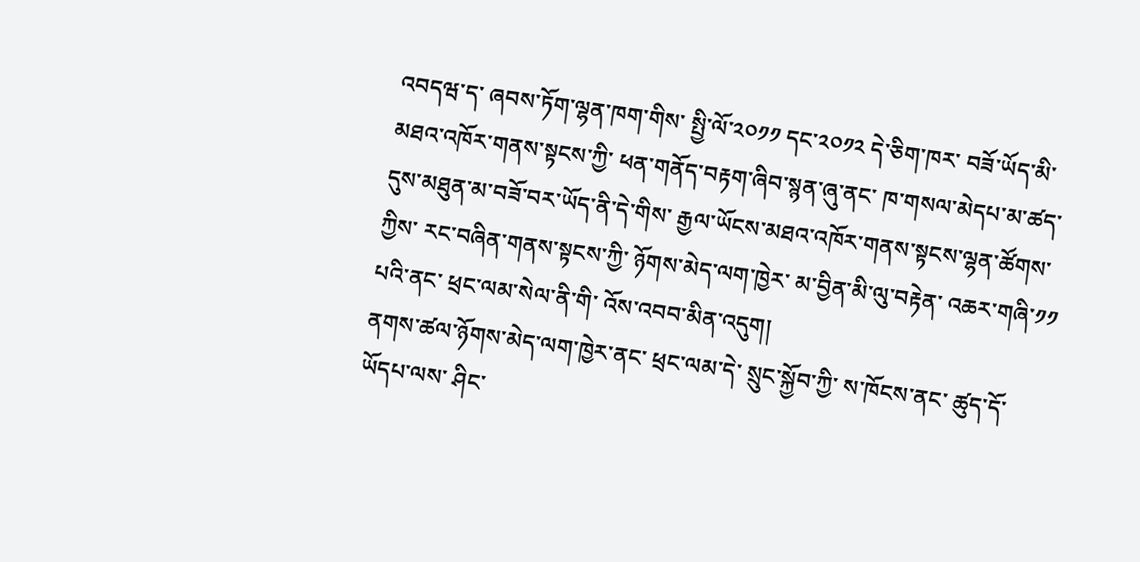འབདཝ་ད་ ཞབས་ཏོག་ལྷན་ཁག་གིས་ སྤྱི་ལོ་༢༠༡༡ དང་༢༠༡༢ དེ་ཅིག་ཁར་ བཟོ་ཡོད་མི་ མཐའ་འཁོར་གནས་སྟངས་ཀྱི་ ཕན་གནོད་བརྟག་ཞིབ་སྙན་ཞུ་ནང་ ཁ་གསལ་མེདཔ་མ་ཚད་ དུས་མཐུན་མ་བཟོ་བར་ཡོད་ནི་དེ་གིས་ རྒྱལ་ཡོངས་མཐའ་འཁོར་གནས་སྟངས་ལྷན་ཚོགས་ཀྱིས་ རང་བཞིན་གནས་སྟངས་ཀྱི་ ཉོགས་མེད་ལག་ཁྱེར་ མ་བྱིན་མི་ལུ་བརྟེན་ འཆར་གཞི་༡༡ པའི་ནང་ ཕྲང་ལམ་སེལ་ནི་གི་ འོས་འབབ་མིན་འདུག།
ནགས་ཚལ་ཉོགས་མེད་ལག་ཁྱེར་ནང་ ཕྲང་ལམ་དེ་ སྲུང་སྐྱོབ་ཀྱི་ ས་ཁོངས་ནང་ ཚུད་དོ་ཡོདཔ་ལས་ ཤིང་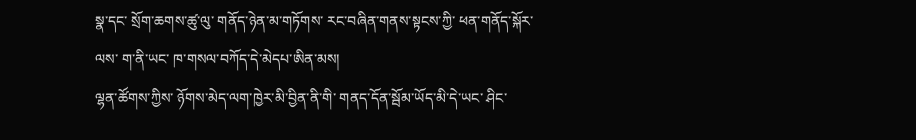སྣ་དང་ སྲོག་ཆགས་ཚུ་ལུ་ གནོད་ཉེན་མ་གཏོགས་ རང་བཞིན་གནས་སྟངས་ཀྱི་ ཕན་གནོད་སྐོར་ལས་ ག་ནི་ཡང་ ཁ་གསལ་བཀོད་དེ་མེདཔ་ཨིན་མས།
ལྷན་ཚོགས་ཀྱིས་ ཉོགས་མེད་ལག་ཁྱེར་མི་བྱིན་ནི་གི་ གནད་དོན་སྦོམ་ཡོད་མི་དེ་ཡང་ ཤིང་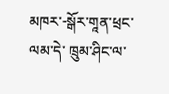མཁར་-སྒོར་གཱན་ཕྲང་ལམ་དེ་ ཁྲུམ་ཤིང་ལ་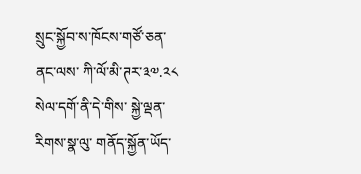སྲུང་སྐྱོབ་ས་ཁོངས་གཙོ་ཅན་ནང་ལས་ ཀི་ལོ་མི་ཊར་༣༧.༢༨ སེལ་དགོ་ནི་དེ་གིས་ སྐྱེ་ལྡན་རིགས་སྣ་ལུ་ གནོད་སྐྱོན་ཡོད་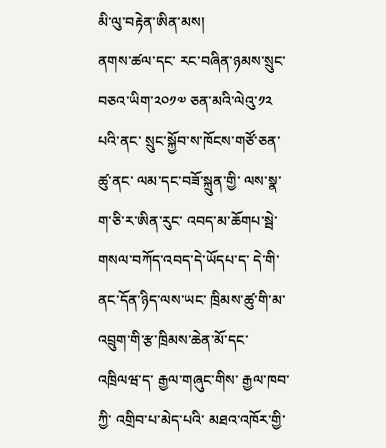མི་ལུ་བརྟེན་ཨིན་མས།
ནགས་ཚལ་དང་ རང་བཞིན་ཉམས་སྲུང་བཅའ་ཡིག་༢༠༡༧ ཅན་མའི་ལེའུ་༡༢ པའི་ནང་ སྲུང་སྐྱོབ་ས་ཁོངས་གཙོ་ཅན་ཚུ་ནང་ ལམ་དང་བཟོ་སྐྲུན་གྱི་ ལས་སྣ་ག་ཅི་ར་ཨིན་རུང་ འབད་མ་ཆོགཔ་སྦེ་ གསལ་བཀོད་འབད་དེ་ཡོདཔ་ད་ དེ་གི་ནང་དོན་ཉིད་ལས་ཡང་ ཁྲིམས་ཚུ་གི་མ་ འབྲུག་གི་རྩ་ཁྲིམས་ཆེན་མོ་དང་འཁྲིལཝ་ད་ རྒྱལ་གཞུང་གིས་ རྒྱལ་ཁབ་ཀྱི་ འགྲིབ་པ་མེད་པའི་ མཐའ་འཁོར་གྱི་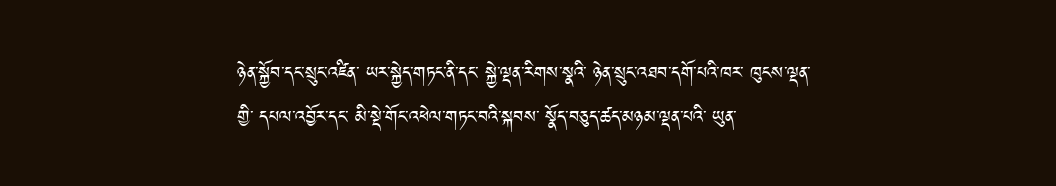ཉེན་སྐྱོབ་དང་སྲུང་འཛིན་ ཡར་སྐྱེད་གཏང་ནི་དང་ སྐྱེ་ལྡན་རིགས་སྣའི་ ཉེན་སྲུང་འཐབ་དགོ་པའི་ཁར་ ཁུངས་ལྡན་གྱི་ དཔལ་འབྱོར་དང་ མི་སྡེ་གོང་འཕེལ་གཏང་བའི་སྐབས་ སྣོད་བཅུད་ཚད་མཉམ་ལྡན་པའི་ ཡུན་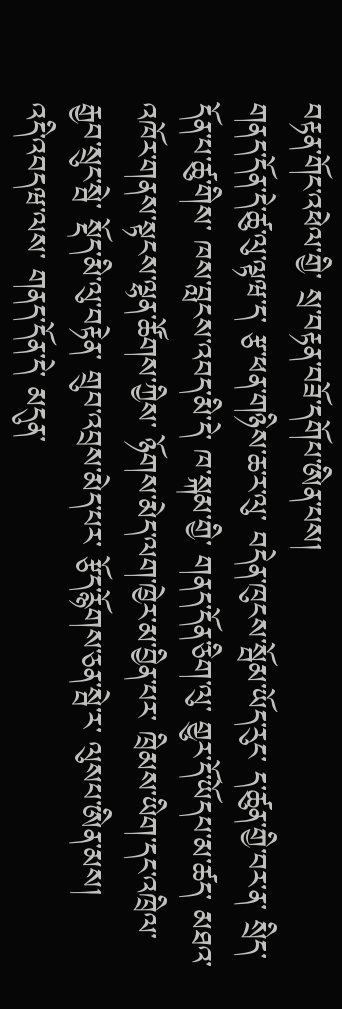བརྟན་གོང་འཕེལ་གྱི་ སྲ་བརྟན་བཟོ་དགོཔ་ཨིན་པས།
གནད་དོན་དེ་ཚུ་ལུ་ལྟཝ་ད་ རྩ་ཕན་གཉིས་ཆ་ར་ལུ་ བདེན་ཁུངས་སྦོམ་ཡོད་རུང་ ད་ཚུན་གྱི་བར་ན་ སྲིད་དོན་པ་ཚུ་གིས་ ཁས་བླངས་འབད་མི་དེ་ ཁ་སྐམ་གྱི་ གནད་དོན་ཅིག་ལུ་ གྱུར་དོ་ཡོདཔ་མ་ཚད་ མཐའ་འཁོར་གནས་སྟངས་ལྷན་ཚོགས་ཀྱིས་ ཉོགས་མེད་ལག་ཁྱེར་མ་བྱིན་པར་ ཁྲིམས་ཡིག་དང་འཁྲིལ་ རྒྱབ་སྲུང་སྦེ་ སྡོད་མི་ལུ་བརྟེན་ གྲུབ་འབྲས་མེད་པར་ རྩོད་རྙོགས་ཅན་སྦེ་ར་ ལུསཔ་ཨིན་མས།
འདི་འབདཝ་ལས་ གནད་དོན་དེ་ མདུན་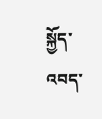སྐྱོད་འབད་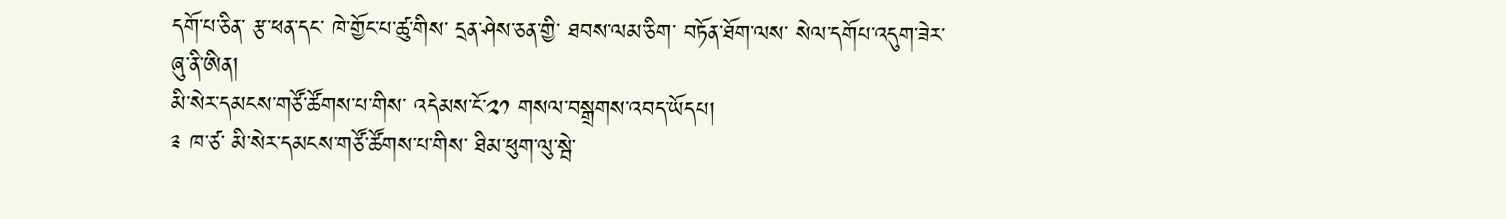དགོ་པ་ཅིན་ རྩ་ཕན་དང་ ཁེ་གྱོང་པ་ཚུ་གིས་ དྲན་ཤེས་ཅན་གྱི་ ཐབས་ལམ་ཅིག་ བཏོན་ཐོག་ལས་ སེལ་དགོཔ་འདུག་ཟེར་ ཞུ་ནི་ཨིན།
མི་སེར་དམངས་གཙོ་ཚོགས་པ་གིས་ འདེམས་ངོ་༢༡ གསལ་བསྒྲགས་འབད་ཡོདཔ།
༉ ཁ་ཙ་ མི་སེར་དམངས་གཙོ་ཚོགས་པ་གིས་ ཐིམ་ཕུག་ལུ་སྦེ་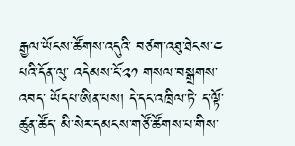རྒྱལ་ཡོངས་ཚོགས་འདུའི་ བཙག་འཐུ་ཐེངས་༤ པའི་དོན་ལུ་ འདེམས་ངོ་༢༡ གསལ་བསྒྲགས་འབད་ ཡོདཔ་ཨིན་པས། དེ་དང་འཁྲིལ་ཏེ་ ད་ལྟོ་ཚུན་ཚོད་ མི་སེར་དམངས་གཙོ་ཚོགས་པ་གིས་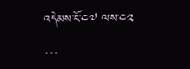འདེམས་ངོ་༤༧ ལས་༤༢ …